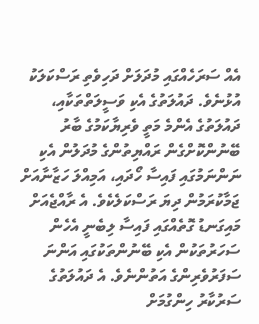އެއް ސަރަހެއްގައި މުދަލަށް ދަހިވެތި ރަސްކަލަކު އުޅުނެވެ. ދައުލަތުގެ އެކި ވަސީލަތްތަކާއި، ދައުލަތުގެ އެންމެ މަތީ ވެރިޔާކަމުގެ ބާރު ބޭނުންކޮށްގެން ރައްޔިތުންގެ މުދަލުން އެކި ނަންނަމުގައި ފައިސާ ހޯދައި، އަމިއްލަ ހަޒާނާއަށް ޖަމާކުރަމުން ދިޔަ ރަސްކަލެކެވެ. އެ ރާއްޖެއަށް މައިގަނޑު ގޮތެއްގައި ފައިސާ ލިބެނީ އެހެން ސަހަރުތަކުން އެކި ބޭނުންތަކުގައި އަންނަ ސަފަރުވެރިންގެ އަތުންނެވެ. އެ ދައުލަތުގެ ސަރުކާރު ހިންގުމަށް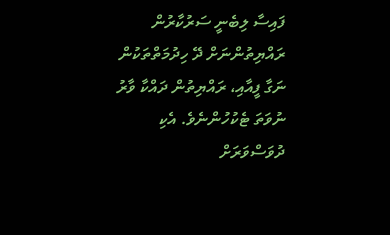ފައިސާ ލިބެނީ ސަރުކާރުން ރައްޔިތުންނަށް ދޭ ހިދުމަތްތަކުން ނަގާ ފީއާއި، ރައްޔިތުން ދައްކާ ވާރު ނުވަތަ ޓެކުހުންނެވެ. އެކި ދުވަސްވަރަށް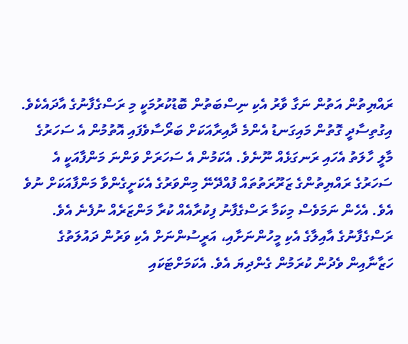ރައްޔިތުން އަތުން ނަގާ ވާރު އެކި ނިސްބަތުން ބޮޑުކުރުމަކީ މި ރަސްގެފާނުގެ އާދައެކެވެ.
އިގުތިސާދީ ގޮތުން މައިގަނޑު އެންމެ ދާއިރާއަކަށް ބަރޯސާވެފައި އޮތުމުން އެ ސަހަރުގެ މާލީ ހާލަތު އެހައި ރަނގަޅެއް ނޫނެވެ. އެކަމުން އެ ސަހަރަށް ވަންނަ މަންފާއަކީ އެ ސަހަރުގެ ރައްޔިތުންގެ ޒަރޫރަތުތައް ފުއްދޭނޭ މިންވަރުގެ އެކަށީގެންވާ މަންފާއަކަށް ނުވެ އެވެ. އެހެން ނަމަވެސް މިކަމާ ރަސްގެފާނު ފިކުރާއެއް ކުރާ މަންޒަރެއް ނުފެނެ އެވެ. ރަސްގެފާނުގެ އާއިލާގެ އެކި މީހުންނަށާއި، އަރީސުންނަށް އެކި ވަރުން ދައުލަތުގެ ހަޒާނާއިން ވެދުން ކުރަމުން ގެންދިޔަ އެވެ. އެކަމަށްޓަކައި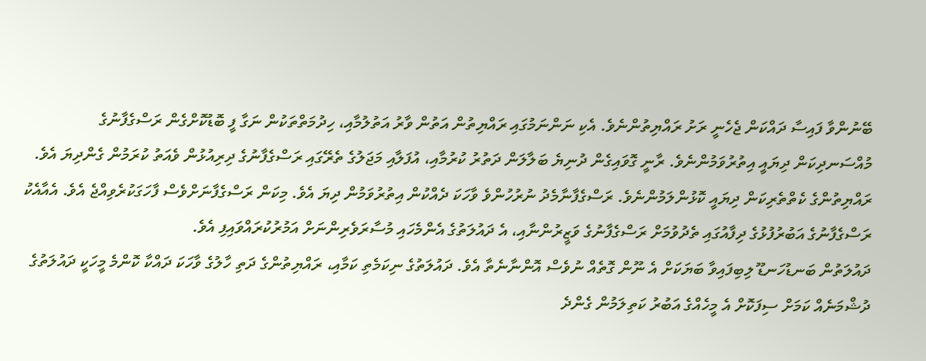ބޭނުންވާ ފައިސާ ދައްކަން ޖެހެނީ ރަށު ރައްޔިތުންނެވެ. އެކި ނަންނަމުގައި ރައްޔިތުން އަތުން ވާރު އަތުލުމާއި، ހިދުމަތްތަކުން ނަގާ ފީ ބޮޑުކޮށްގެން ރަސްގެފާނުގެ މުއްސަނދިކަން ދިޔައީ އިތުރުވަމުންނެވެ. ރާނީ ގޮވައިގެން ދުނިޔެ ބަލާލަން ދަތުރު ކުރުމާއި، އުފަލާއި މަޖަލުގެ ތެރޭގައި ރަސްގެފާނުގެ ދިރިއުޅުން ވެއަތު ކުރަމުން ގެންދިޔަ އެވެ.
ރައްޔިތުންގެ ކެތްތެރިކަން ދިޔައީ ކޮޅުންލަމުންނެވެ. ރަސްގެފާނާމެދު ނުރުހުންވެ ވާހަކަ ދެއްކުން އިތުރުވަމުން ދިޔަ އެވެ. މިކަން ރަސްގެފާނަށްވެސް ފާހަގަކުރެވިއްޖެ އެވެ. އެއާއެކު ރަސްގެފާނުގެ އަބުރުފުޅުގެ ދިފާއުގައި ތެދުވުމަށް ރަސްގެފާނުގެ ވަޒީރުންނާއި، އެ ދައުލަތުގެ އެންމެހައި މުސާރަވެރިންނަށް އަމުރުކުރައްވައިފި އެވެ.
ދައުލަތުން ބަނޑުހަނޑޫ ލިބިފައިވާ ބަޔަކަށް އެ ނޫން ގޮތެއް ނުވެސް އޮންނާނެތާ އެވެ. ދައުލަތުގެ ނިކަމެތި ކަމާއި، ރައްޔިތުންގެ ދަތި ހާލުގެ ވާހަކަ ދައްކާ ކޮންމެ މީހަކީ ދައުލަތުގެ ދުޝްމަނެއް ކަމަށް ސިފަކޮށް އެ މީހެއްގެ އަބުރު ކަތިލަމުން ގެންދެ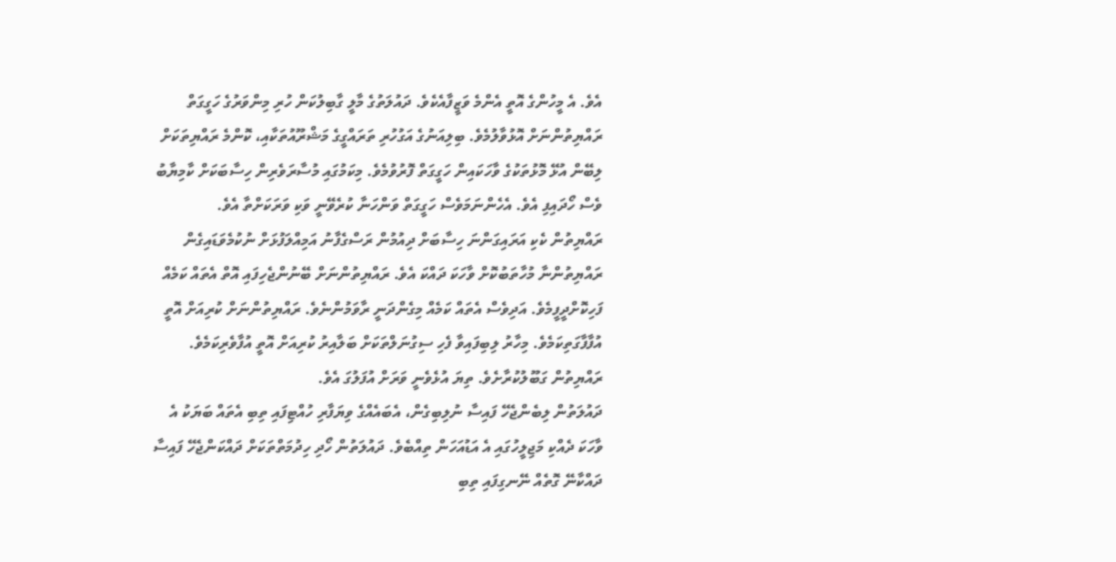އެވެ. އެ މީހުންގެ އޮތީ އެންމެ ވަޒީފާއެކެވެ. ދައުލަތުގެ މާލީ ގާބިލުކަން ހުރި މިންވަރުގެ ހަގީގަތް ރައްޔިތުންނަށް އޮޅުވާލުމެވެ. ބިލިއަނުގެ އަގުހުރި ތަރައްގީގެ މަޝްރޫއުތަކާއި، ކޮންމެ ރައްޔިތަކަށް ލިބޭން އުޅޭ މޮޅުތަކުގެ ވާހަކައިން ހަގީގަތް ފޮރުވުމެވެ. މިކަމުގައި މުސާރަވެރިން ހިސާބަކަށް ކާމިޔާބު ވެސް ހޯދައިފި އެވެ. އެހެންނަމަވެސް ހަގީގަތް ވަންހަނާ ކުރެވޭނީ ވަކި ވަރަކަށްތާ އެވެ.
ރައްޔިތުން ކެކި އަރައިގަންނަ ހިސާބަށް ދިއުމުން ރަސްގެފާނު އަމިއްލަފުޅަށް ނުކުމެވަޑައިގެން ރައްޔިތުންނާ މުހާތަބުކޮށް ވާހަކަ ދައްކަ އެވެ. ރައްޔިތުންނަށް ބޭނުންޖެހިފައި އޮތް އެތައް ކަމެއް ފަހިކޮށްދީފީމެވެ. އަދިވެސް އެތައް ކަމެއް މިގެންދަނީ ރާވަމުންނެވެ. ރައްޔިތުންނަށް ކުރިއަށް އޮތީ އުފާފާގަތިކަމެވެ. މިހާރު ލިބިފައިވާ ފެހި ސިގުނަލްތަކަށް ބަލާއިރު ކުރިއަށް އޮތީ އުފާވެރިކަމެވެ. ރައްޔިތުން ގަބޫލުކުރާށެވެ. ތިޔަ އުޅެވެނީ ވަރަށް އުފަލުގަ އެވެ.
ދައުލަތުން ލިބެންޖެހޭ ފައިސާ ނުލިބިގެން، އެބައެއްގެ ވިޔަފާރި ހުއްޓިފައި ތިބި އެތައް ބަޔަކު އެ ވާހަކަ ދެއްކި މަޖިލީހުގައި އެ އަޑުއަހަން ތިއްބެވެ. ދައުލަތުން ހޯދި ހިދުމަތްތަކަށް ދައްކަންޖެހޭ ފައިސާ ދައްކާނޭ ގޮތެއް ނޭނގިފައި ތިބި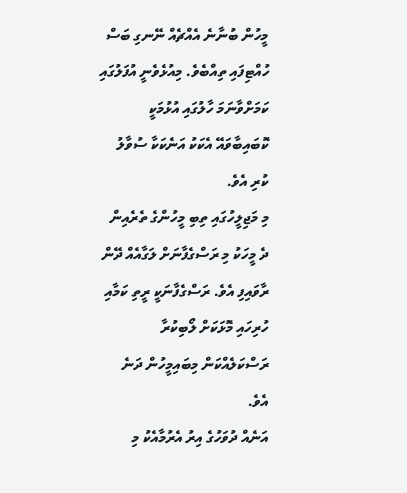މީހުން ބުނާނެ އެއްޗެއް ނޭނގި ބަސް ހުއްޓިފައި ތިއްބެވެ. މިއުޅެވެނީ އުފަލުގައި ކަމަށްވާނަމަ ހާލުގައި އުޅުމަކީ ކޮބައިބާވައޭ އެކަކު އަނެކަކާ ސުވާލު ކުރި އެވެ.
މި މަޖިލީހުގައި ތިބި މީހުންގެ ތެރެއިން ދެ މީހަކު މި ރަސްގެފާނަށް ލަގާއެއް ދޭން ރާވައިފި އެވެ. ރަސްގެފާނަކީ ރީތި ކަމާއި ހުރިހައި މޮޅަކަށް ލޯބިކުރާ ރަސްކަލެއްކަން މިބައިމީހުން ދަނެ އެވެ.
އަނެއް ދުވަހުގެ އިރު އެރުމާއެކު މި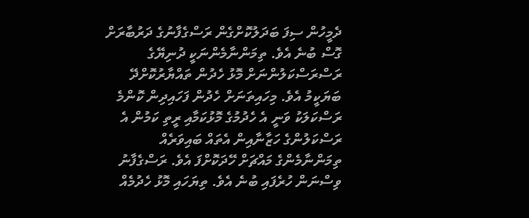ދެމީހުން ސިފަ ބަދަލުކޮށްގެން ރަސްގެފާނުގެ ދަރުބާރަށް ގޮސް ބުނެ އެވެ. ތިމަންނާމެންނަކީ ދުނިޔޭގެ ރަސްރަސްކަލުންނަށް މޮޅު ހެދުން ތައްޔާރުކޮށްދޭ ބަޔަކީމު އެވެ. މިހައިތަނަށް ހެދުން ފަހައިދިން ކޮންމެ ރަސްކަލަކު ވަނީ އެ ހެދުމުގެ މޮޅުކަމާއި ރީތި ކަމުން އެ ރަސްކަލުންގެ ހަޒާނާއިން އެތައް ބައިވަރެއް ތިމަންނާމެންގެ މައްޗަށް ހޭދަކޮށްފަ އެވެ. ރަސްގެފާނު ވިސްނަން ހުރެފައި ބުނެ އެވެ. ތިޔަހައި މޮޅު ހެދުމެއް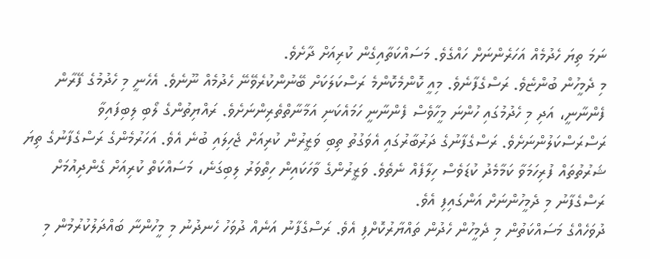ނަމަ ތިޔަ ހެދުމެއް އަހަރެންނަށް ހައްގެވެ. މަސައްކަތާއިގެން ކުރިއަށް ދާށެވެ.
މި ދެމީހުން ބުންޏެވެ. ރަސްގެފާނެވެ. މިއީ ކޮންމެކޮންމެ ރަސްކަލަކަށް ބޭނުންކުރެވޭނޭ ހެދުމެއް ނޫނެވެ. އެހެނީ މި ހެދުމުގެ ފޭރާން ފެންނާނީ، އަދި މި ހެދުމުގައި ހުންނަ މީހާވެސް ފެންނާނީ ހަމައެކަނި އަމާނާތްތެރިންނަށެވެ. ރައްޔިތުންގެ ލޯބި ލިބިފައިވާ ރަސްރަސްކަލުންނަށެވެ. ރަސްގެފާނުގެ ދަރުބާރުގައި އެވަގުތު ތިބި ވަޒީރުން ކުރިއަށް ޖެހިލައި ބުނެ އެވެ. އަހަރުމެންގެ ރަސްގެފާނުގެ ތިޔަ ޝަރުތުތައް ފުރިހަމަވާ ކަމާމެދު ކުޑަވެސް ހިލާފެއް ނެތެވެ. ވަޒީރުންގެ ވާހަކައިން ހިތްވަރު ލިބިގަނެ، މަސައްކަތް ކުރިއަށް ގެންދިއުމަށް ރަސްގެފާނު މި ދެމީހުންނަށް އަންގައިފި އެވެ.
ދުވަހެއްގެ މަސައްކަތުން މި ދެމީހުން ހެދުން ތައްޔާރުކޮށްފި އެވެ. ރަސްގެފާނު އަނެއް ދުވަހު ހެނދުނު މި މީހުންނާ ބައްދަލުކުރުމުން މި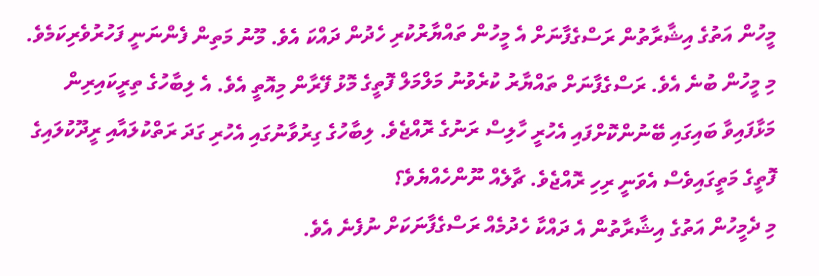މީހުން އަތުގެ އިޝާރާތުން ރަސްގެފާނަށް އެ މީހުން ތައްޔާރުކުރި ހެދުން ދައްކަ އެވެ. މޫނު މަތިން ފެންނަނީ ފަހުރުވެރިކަމެވެ. މި މީހުން ބުނެ އެވެ. ރަސްގެފާނަށް ތައްޔާރު ކުރެވުނު މަލްމަލް ފޮތީގެ މޮޅު ފޭރާން މިއޮތީ އެވެ. އެ ލިބާހުގެ ތިރީކައިރިން މަޅާފައިވާ ބައިގައި ބޭނުންކޮށްފައި އެހުރީ ހާލިސް ރަނުގެ ރޮއްޖެވެ. ލިބާހުގެ ގިރުވާނުގައި އެހުރި ގަދަ ރަތްކުލައާއި ރީދޫކުލައިގެ ފޮތީގެ މަތީގައިވެސް އެވަނީ ރިހި ރޮއްޖެވެ. ޗާލެއް ނޫންހެއްޔެވެ؟
މި ދެމީހުން އަތުގެ އިޝާރާތުން އެ ދައްކާ ހެދުމެއް ރަސްގެފާނަކަށް ނުފެނެ އެވެ.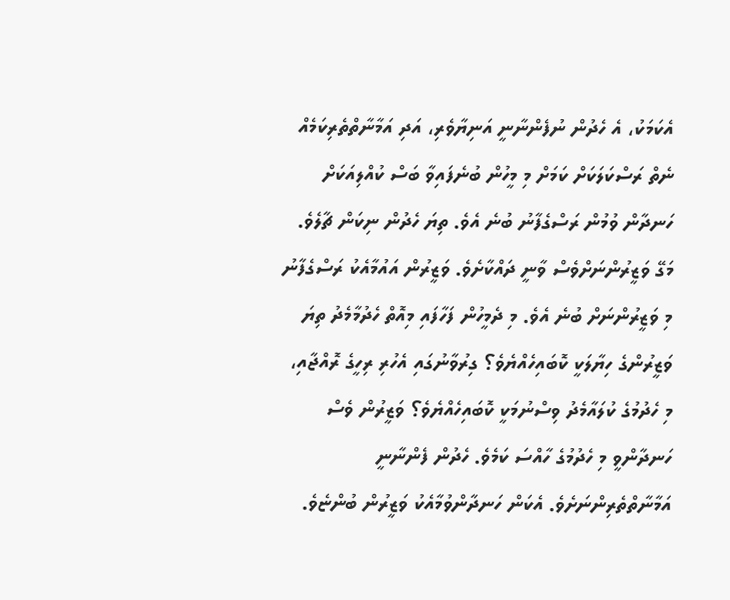އެކަމަކު، އެ ހެދުން ނުފެންނާނީ އަނިޔާވެރި، އަދި އަމާނާތްތެރިކަމެއް ނެތް ރަސްކަލަކަށް ކަމަށް މި މީހުން ބުނެފައިވާ ބަސް ކުއްލިއަކަށް ހަނދާން ވުމުން ރަސްގެފާނު ބުނެ އެވެ. ތިޔަ ހެދުން ނިކަން ޗާލެވެ. މަގޭ ވަޒީރުންނަށްވެސް ވާނީ ދައްކާށެވެ. ވަޒީރުން އައުމާއެކު ރަސްގެފާނު މި ވަޒީރުންނަށް ބުނެ އެވެ. މި ދެމީހުން ފަހާފައި މިއޮތް ހެދުމާމެދު ތިޔަ ވަޒީރުންގެ ހިޔާލަކީ ކޮބައިހެއްޔެވެ؟ ގިރުވާނުގައި އެހުރި ރިހީގެ ރޮއްޖާއި، މި ހެދުމުގެ ކުލައާމެދު ވިސްނުމަކީ ކޮބައިހެއްޔެވެ؟ ވަޒީރުން ވެސް ހަނދާންވީ މި ހެދުމުގެ ހާއްސަ ކަމެވެ. ހެދުން ފެންނާނީ އަމާނާތްތެރިންނަށެވެ. އެކަން ހަނދާންވުމާއެކު ވަޒީރުން ބުންޏެވެ.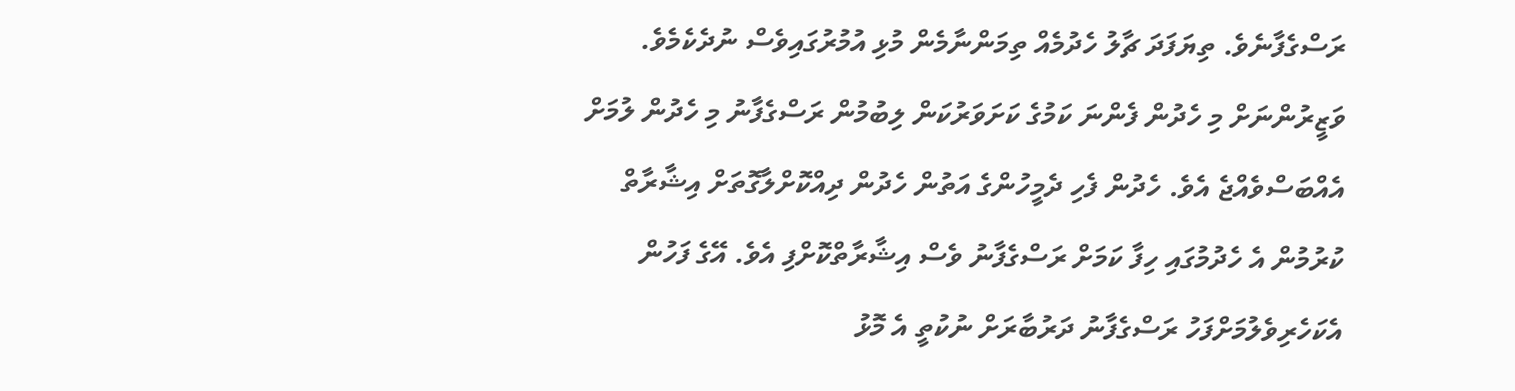ރަސްގެފާނެވެ. ތިޔަފަދަ ޗާލު ހެދުމެއް ތިމަންނާމެން މުޅި އުމުރުގައިވެސް ނުދެކެމެވެ.
ވަޒީރުންނަށް މި ހެދުން ފެންނަ ކަމުގެ ކަށަވަރުކަން ލިބުމުން ރަސްގެފާނު މި ހެދުން ލުމަށް އެއްބަސްވެއްޖެ އެވެ. ހެދުން ފެހި ދެމީހުންގެ އަތުން ހެދުން ދިއްކޮށްލާގޮތަށް އިޝާރާތް ކުރުމުން އެ ހެދުމުގައި ހިފާ ކަމަށް ރަސްގެފާނު ވެސް އިޝާރާތްކޮށްފި އެވެ. އޭގެ ފަހުން އެކަހެރިވެލުމަށްފަހު ރަސްގެފާނު ދަރުބާރަށް ނުކުތީ އެ މޮޅު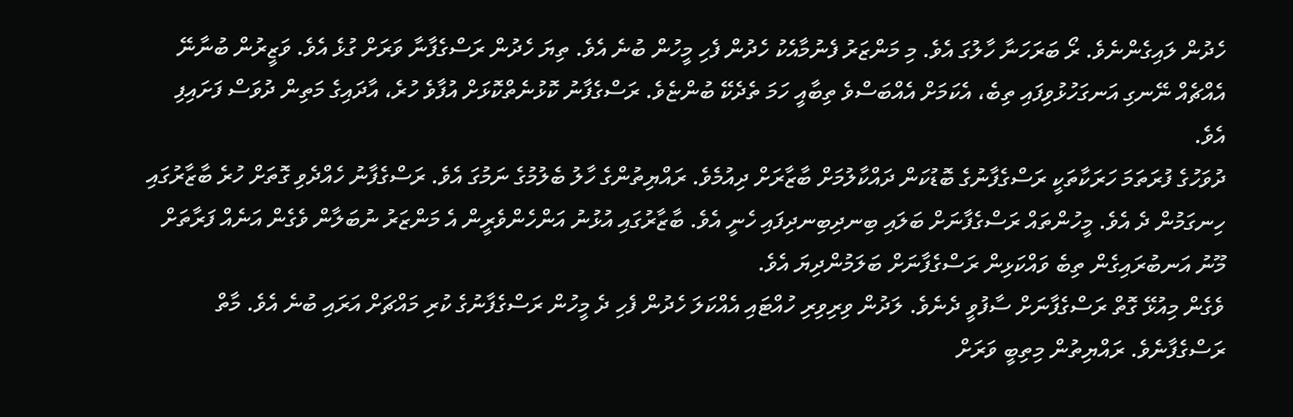ހެދުން ލައިގެންނެވެ. ރޯ ބަރަހަނާ ހާލުގަ އެވެ. މި މަންޒަރު ފެނުމާއެކު ހެދުން ފެހި މީހުން ބުނެ އެވެ. ތިޔަ ހެދުން ރަސްގެފާނާ ވަރަށް ގުޅެ އެވެ. ވަޒީރުން ބުނާނޭ އެއްޗެއް ނޭނގި އަނގަހުޅުވިފައި ތިބެ، އެކަމަށް އެއްބަސްވެ ތިބާއީ ހަމަ ތެދެކޭ ބުންޏެވެ. ރަސްގެފާނު ކޮޅުނެތްކޮޅަށް އުފާވެ ހުރެ، އާދައިގެ މަތިން ދުވަސް ފަށައިފި އެވެ.
ދުވަހުގެ ފުރަތަމަ ހަރަކާތަކީ ރަސްގެފާނުގެ ބޮޑުކަން ދައްކާލުމަށް ބާޒާރަށް ދިއުމެވެ. ރައްޔިތުންގެ ހާލު ބެލުމުގެ ނަމުގަ އެވެ. ރަސްގެފާނު ހެއްދެވި ގޮތަށް ހުރެ ބާޒާރުގައި ހިނގަމުން ދެ އެވެ. މީހުންތައް ރަސްގެފާނަށް ބަލައި ބިނދިބިނދިފައި ހެނީ އެވެ. ބާޒާރުގައި އުޅުނު އަންހެންވެރީން އެ މަންޒަރު ނުބަލާން ވެގެން އަނެއް ފަރާތަށް މޫނު އަނބުރައިގެން ތިބެ ވައްކަޅިން ރަސްގެފާނަށް ބަލަމުންދިޔަ އެވެ.
ވެގެން މިއުޅޭ ގޮތް ރަސްގެފާނަށް ސާފުވީ ދެނެވެ. ލަދުން ވިރިވިރި ހުއްޓައި އެއްކަލަ ހެދުން ފެހި ދެ މީހުން ރަސްގެފާނުގެ ކުރި މައްޗަށް އަރައި ބުނެ އެވެ. މާތް ރަސްގެފާނެވެ. ރައްޔިތުން މިތިބީ ވަރަށް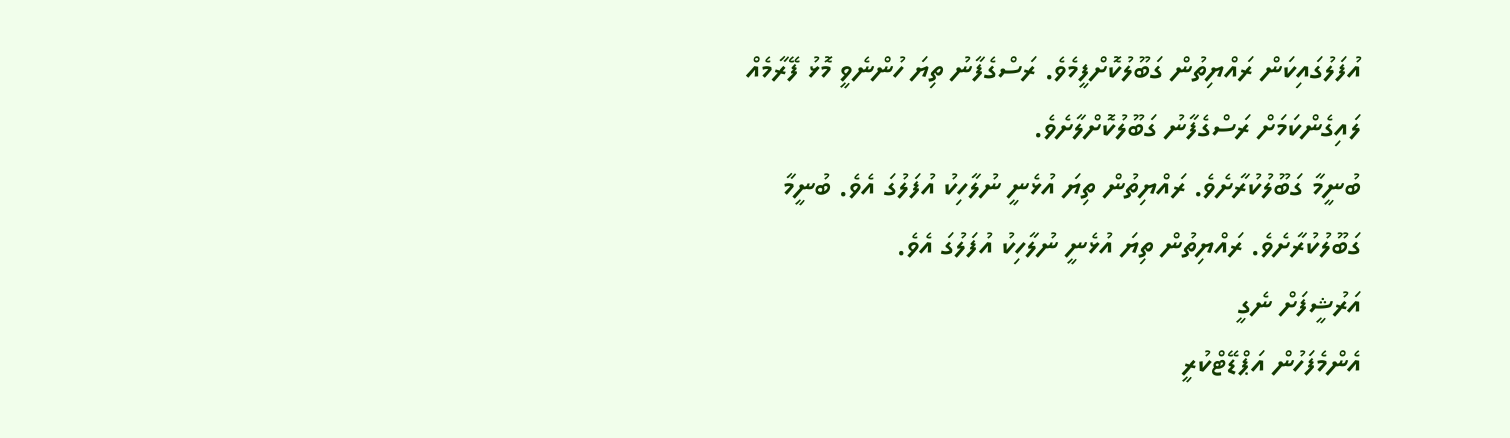އުފަލުގައިކަން ރައްޔިތުން ގަބޫލުކޮށްފީމެވެ. ރަސްގެފާނު ތިޔަ ހުންނެވީ މޮޅު ފޭރާމެއް ލައިގެންކަމަށް ރަސްގެފާނު ގަބޫލުކޮށްލާށެވެ.
ބުނީމާ ގަބޫލުކުރާށެވެ. ރައްޔިތުން ތިޔަ އުޅެނީ ނުލާހިކު އުފަލުގަ އެވެ. ބުނީމާ ގަބޫލުކުރާށެވެ. ރައްޔިތުން ތިޔަ އުޅެނީ ނުލާހިކު އުފަލުގަ އެވެ.
އަރުޝީފަށް ނެގީ
އެންމެފަހުން އަޕްޑޭޓްކުރީ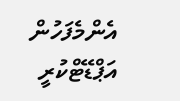އެންމެފަހުން އަޕްޑޭޓްކުރީ